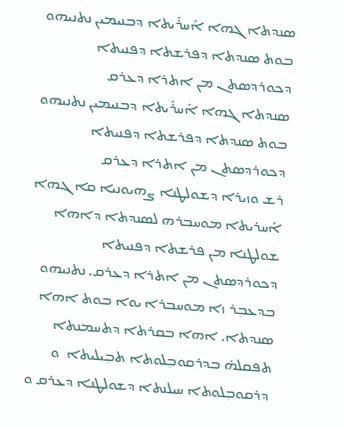ܣܢܕܬܐ ܓܗܐ ܐܰܚܪܰܝܬܐ ܕܒܢܝܡܝܢ ܢܬܢܝܗܘ ܒܘܬ ܣܢܕܬܐ ܕܦܪܫܬܐ ܕܦܢܝܬܐ ܕܟܘܪܕܣܬܢ ܡܢ ܐܬܪܐ ܕܥܪܩ
ܣܢܕܬܐ ܓܗܐ ܐܰܚܪܰܝܬܐ ܕܒܢܝܡܝܢ ܢܬܢܝܗܘ ܒܘܬ ܣܢܕܬܐ ܕܦܪܫܬܐ ܕܦܢܝܬܐ ܕܟܘܪܕܣܬܢ ܡܢ ܐܬܪܐ ܕܥܪܩ
ܪܫ ܘܙܝܪܐ ܕܫܘܠܛܢܐ ܨܗܝܘܢܝܐ ܩܐ ܓܗܐ ܐܰܚܪܝܬܐ ܡܘܚܒܪܗ ܠܣܢܕܬܐ ܕܐܗܐ ܫܘܠܛܢܐ ܡܢ ܦܪܫܬܐ ܕܦܢܝܬܐ ܕܟܘܪܕܣܬܢ ܡܢ ܐܬܪܐ ܕܥܪܩ. ܢܬܢܝܗܘ ܒܕܥܒܼܪ ܙܐ ܡܘܚܒܪܐ ܝܘܐ ܒܘܬ ܐܗܐ ܣܢܕܬܐ. ܐܗܐ ܒܩܪܬܐ ܕܬܚܡܢܬܐ ܬܦܩܠܗ̇ ܒܕܪܩܘܒܼܠܘܬܐ ܬܒܼܝܠܝܬܐ  ܘ ܕܪܩܘܒܼܠܘܬܐ ܚܝܠܢܬܐ ܕܫܘܠܛܢܐ ܕܥܪܩ ܘ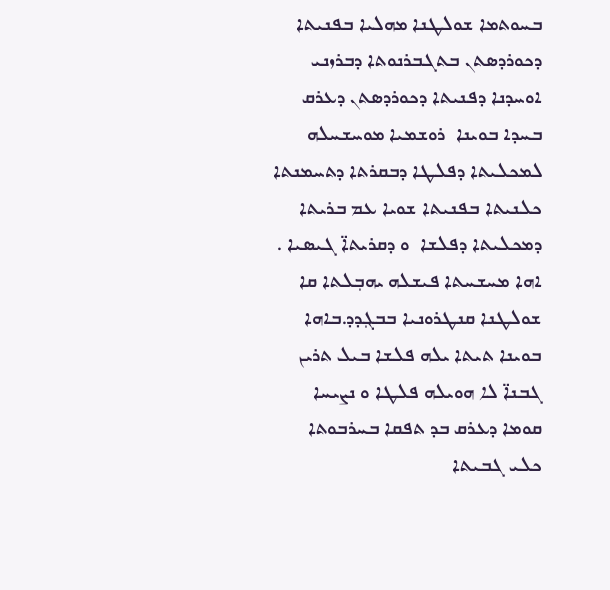ܒܚܘܬܡܐ ܫܘܠܛܢܐ ܡܗܠܝܐ ܒܦܢܝܬܐ ܕܟܘܪܕܣܬܢ ܒܬܓܒܪܢܘܬܐ ܕܒܪܙܢܝ ܐܘܚܕܢܐ ܕܦܢܝܬܐ ܕܟܘܪܕܣܬܢ ܕܥܪܩ ܒܚܕܐ ܒܘܝܢܐ  ܪܘܫܡܝܐ ܡܘܚܫܚܠܗ ܠܡܟܠܝܬܐ ܕܦܠܛܐ ܕܒܩܪܬܐ ܕܬܚܡܢܬܐ ܟܠܢܝܬܐ ܒܦܢܝܬܐ ܫܘܝܐ ܥܡ ܒܪܝܬܐ ܕܡܟܠܝܬܐ ܕܦܠܫܐ  ܘ ܕܩܪܝܬܐ̈ ܓܝܣܝܐ . ܐܗܐ ܡܚܫܚܬܐ ܦܝܫܠܗ ܝܗܒܼܠܬܐ ܩܐ ܫܘܠܛܢܐ ܩܢܛܪܘܢܝܐ ܒܒܓܼܕܕ.ܒܐܗܐ ܒܘܝܢܐ ܬܝܬܐ ܝܠܗ ܦܠܫܐ ܒܝܠ ܬܪܝܢ ܓܒܢܐ̈ ܠܐ ܗܘܝܠܗ ܦܠܛܐ ܘ ܢܨܝܚܐ ܩܘܡܐ ܕܥܪܩ ܒܕ ܬܦܩܐ ܒܚܪܒܘܬܐ  ܟܠܝ ܓܒܝܬܐ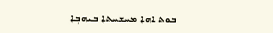ܒܘܬ ܐܗܐ ܡܚܫܚܬܐ ܒܝܗܒܼܐ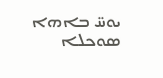ܝܘܚ̈ ܒܐܗܐ ܣܘܟܠܐ